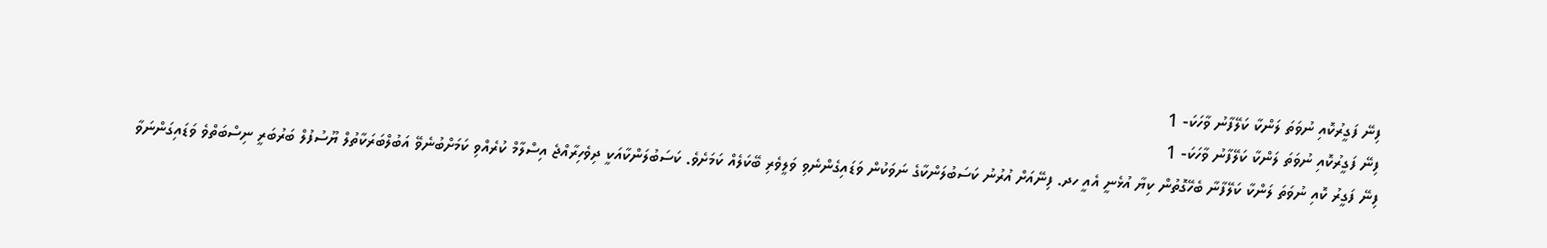ފިނޭ ފަގީރުކޮއި ނުވަތަ ލަންކާ ކަލޭފާނު ވާހަކަ- 1
ފިނޭ ފަގީރުކޮއި ނުވަތަ ލަންކާ ކަލޭފާނު ވާހަކަ- 1
ފިނޭ ފަގީރު ކޮއި ނުވަތަ ލަންކާ ކަލޭފާނާ ބެހޭގޮތުން ކިޔާ އުޅެނީ އެއީ ހދ. ފިނޭއަށް އުރުނު ކަސަބުލަންކާގެ ނަވަކުން ވަޑައިގެންނެވި ވަލީވެރި ބޭކަލެއް ކަމަށެވެ. ކަސަބުލަންކާއަކީ ދިވެހިރާއްޖެ އިސްލާމް ކުރެއްވި ކަމަށްބުނެވޭ އަބުލްބަރަކާތުލް ޔޫސުފުލް ބަރުބަރީ ނިސްބަތްވެ ވަޑައިގަންނަވާ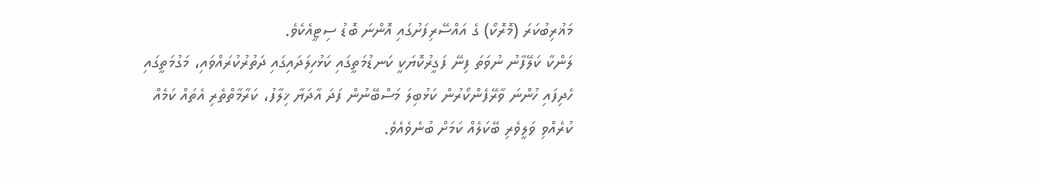މަޣުރިބުކަރަ (މޮރޮކޯ) ގެ އައްސޭރިފަށުގައި އޮންނަ ބޮޑު ސިޓީއެކެވެ.
ލަންކާ ކަލޭފާނު ނުވަތަ ފިނޭ ފަގީރުކޮޔަކީ ކަނޑުމަތީގައި ކަޅުހިލަދައިގައި ދަތުރުކުރައްވައި، މަގުމަތީގައި ހެދިފައި ހުންނަ ވާރޭފެންކޯރުން ކަޅުބިލަ މަސްބޭނުން ފަދަ އާދަޔާ ޚިލާފު، ކަރާމާތްތެރި އެތައް ކަމެއް ކުރެއްވި ވަލީވެރި ބޭކަލެއް ކަމަށް ބުނެވެއެވެ.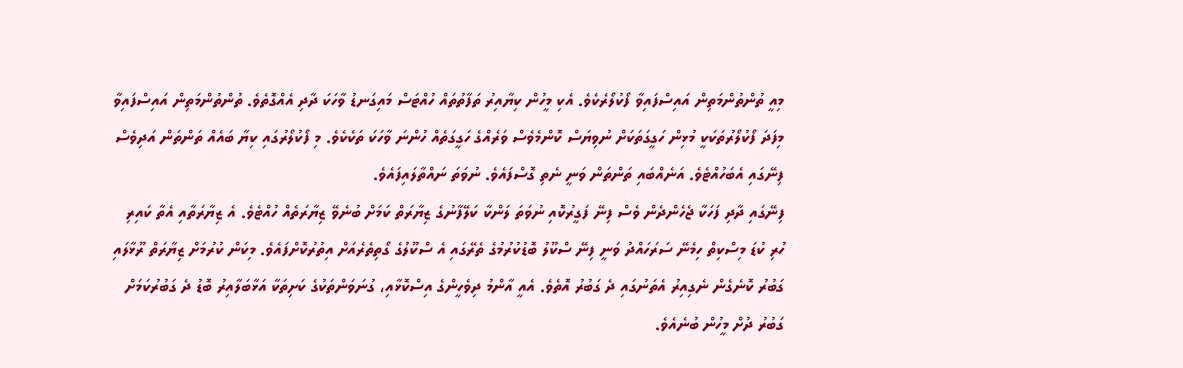މިއީ ތުންތުންމަތިން އައިސްފައިވާ ފޯކުލޯރެކެވެ. އެކި މީހުން ކިޔާއިރު ތަފާތުތައް ހުއްޓަސް މައިގަނޑު ވާހަކަ ދާދި އެއްގޮތެވެ. ތުންތުންމަތިން އައިސްފައިވާ މިފަދަ ފޯކުލޯރުތަކަކީ މުޅިން ހަގީގަތަކަށް ނުވިޔަސް ކޮންމެވެސް ވަރެއްގެ ހަގީގަތެއް ހުންނަ ވާހަކަ ތަކެކެވެ. މި ފޯކުލޯރުގައި ކިޔާ ބައެއް ތަންތަން އަދިވެސް ފިނޭގައި އެބަހުއްޓެވެ. އަނެއްބައި ތަންތަން ވަނީ ނެތި ގޮސްފައެވެ. ނުވަތަ ނައްތާލައިފައެވެ.
ފިނޭގައި ދާދި ފަހަކާ ޖެހެންދެން ވެސް ފިނޭ ފަގީރުކޮއި ނުވަތަ ލަންކާ ކަލޭފާނުގެ ޒިޔާރަތް ކަމަށް ބުނެވޭ ޒިޔާރަތެއް ހުއްޓެވެ. އެ ޒިޔާރަތާއި އެތާ ކައިރި ހުރި ކުޑަ މިސްކިތް ހިމެނޭ ސަރަހައްދު ވަނީ ފިނޭ ސްކޫލު ބޮޑުކުރުމުގެ ތެރޭގައި އެ ސްކޫލުގެ ގޯތިތެރެއަށް އިތުރުކޮށްފައެވެ. މިކަން ކުރުމަށް ޒިޔާރަތް ރޫޅާލައި ގަބުރު ކޮނެގެން ނެގިއިރު އެތަނުގައި ދެ ގަބުރު އޮތެވެ. އެއީ އާންމު ދިވެހީންގެ އިސްކޮޅާއި، ގުނަވަންތަކުގެ ކަށިތަކާ އަޅާބަލާއިރު ބޮޑު ދެ ގަބުރުކަމަށް ގަބުރު ދުށް މީހުން ބުނެއެވެ.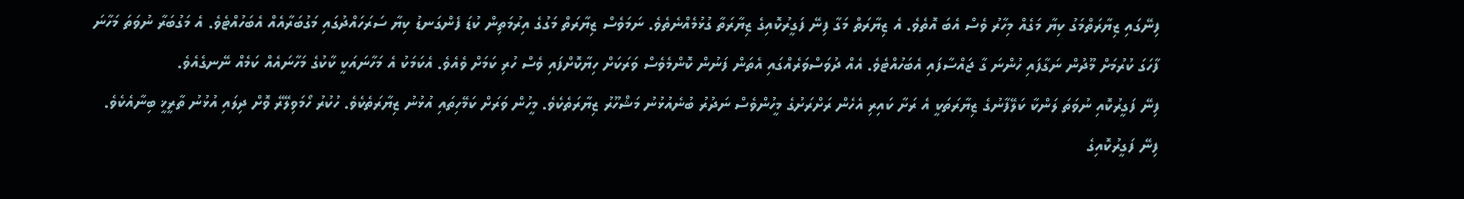ފިނޭގައި ޒިޔާރަތްމަގު ކިޔާ މަގެއް މިހާރު ވެސް އެބަ އޮތެވެ. އެ ޒިޔާރަތް މަގާ ފިނޭ ފަގީރުކޮއިގެ ޒިޔާރަތާ ގުޅުމެއްނެތެވެ. ނަމަވެސް ޒިޔާރަތް މަގުގެ އިރުމަތިން ކުޑަ ފެންގަނޑު ކިޔާ ސަރަހައްދުގައި މަގުބަރާއެއް އެބަހުއްޓެވެ. އެ މަގުބަރާ ނުވަތަ މަހާނަ ފާހަގަ ކުރުމަށް މޫދުން ނަގާފައި ހުންނަ ގާ ޖައްސާފައި އެބަހުއްޓެވެ. އެއް ދުވަސްވަރެއްގައި އެތަން ފަނުން ކޮންމެވެސް ވަރަކަށް ހިޔާކޮށްފައި ވެސް ހުރި ކަމަށް ވެއެވެ. އެކަމަކު އެ މަހާނައަކީ ކާކުގެ މަހާނައެއް ކަމެއް ނޭނގެއެވެ.
ފިނޭ ފަގީރުކޮއި ނުވަތަ ލަންކާ ކަލޭފާނުގެ ޒިޔާރަތަކީ އެ ރަށާ ކައިރި އެހެން ރަށްރަށުގެ މީހުންވެސް ނަދުރު ބުނެއުޅުނު މަޝްހޫރު ޒިޔާރަތެކެވެ. މީހުން ވަރަށް ކަމޭހިތައި އުޅުނު ޒިޔާރަތެކެވެ. ހުކުރު ހޯމަވިލޭރޭ ވޮށް ދިލައި އުޅުނު ތާރީޚީ ބިނާއެކެވެ.
ފިނޭ ފަގީރުކޮއިގެ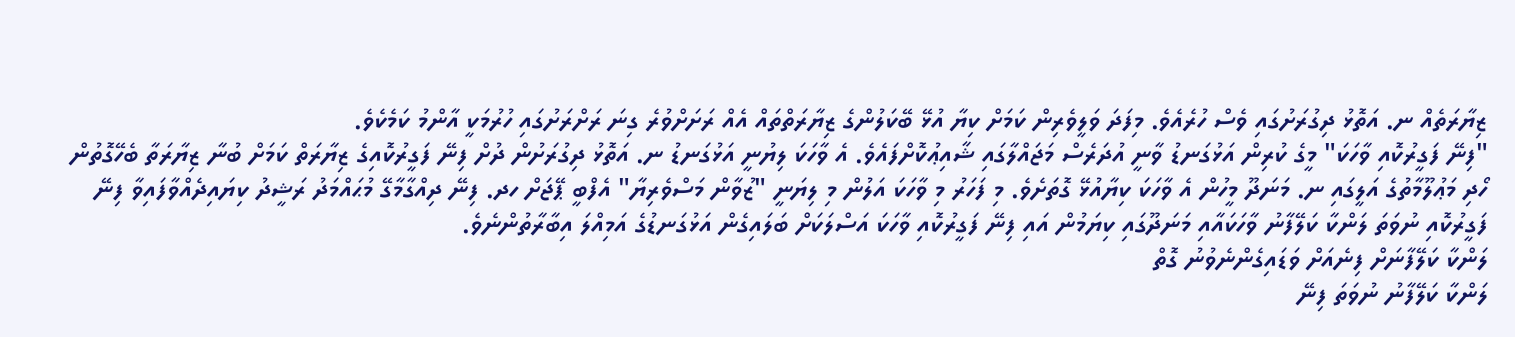ޒިޔާރަތެއް ނ. އަތޮޅު ދިގުރަށުގައި ވެސް ހުރެއެވެ. މިފަދަ ވަލީވެރިން ކަމަށް ކިޔާ އުޅޭ ބޭކަލުންގެ ޒިޔާރަތްތައް އެއް ރަށަށްވުރެ ގިނަ ރަށްރަށުގައި ހުރުމަކީ އާންމު ކަމެކެވެ.
"ފިނޭ ފަގީރުކޮއި ވާހަކަ" މީގެ ކުރިން އަޅުގަނޑު ވާނީ އުދަރެސް މަޖައްލާގައި ޝާއިޢުކޮށްފައެވެ. އެ ވާހަކަ ލިޔުނީ އަޅުގަނޑު ނ. އަތޮޅު ދިގުރަށުން ދުށް ފިނޭ ފަގީރުކޮއިގެ ޒިޔާރަތް ކަމަށް ބުނާ ޒިޔާރަތާ ބެހޭގޮތުން ހޯދި މަޢުލޫމާތުގެ އަލީގައި ނ. މަނަދޫ މީހުން އެ ވާހަކަ ކިޔާއުޅޭ ގޮތަށެވެ. މި ފަހަރު މި ވާހަކަ އަލުން މި ލިޔަނީ "ޒުވާން މަސްވެރިޔާ" އެފްބީ ޕޭޖަށް ހދ. ފިނޭ ދިއްގާމާގޭ މުޙައްމަދު ރަޝީދު ކިޔައިދެއްވާފައިވާ ފިނޭ ފަގީރުކޮއި ނުވަތަ ލަންކާ ކަލޭފާނު ވާހަކައާއި މަނަދޫގައި ކިޔަމުން އައި ފިނޭ ފަގީރުކޮއި ވާހަކަ އަސްލަކަށް ބަލައިގެން އަޅުގަނޑުގެ އަމިއްލަ އިބާރާތުންނެވެ.
ލަންކާ ކަލޭފާނަށް ފިނެއަށް ވަޑައިގެންނެވުނު ގޮތް
ލަންކާ ކަލޭފާނު ނުވަތަ ފިނޭ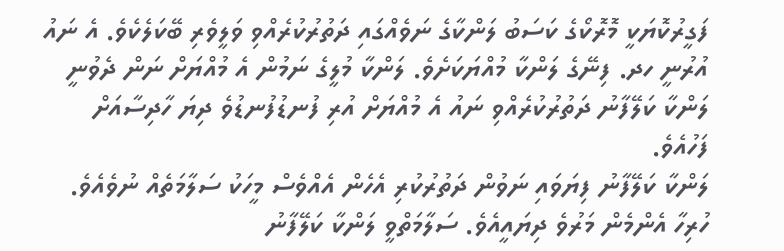ފަގީރުކޮޔަކީ މޮރޮކޯގެ ކަސަބު ލަންކާގެ ނަވެއްގައި ދަތުރުކުރެއްވި ވަލީވެރި ބޭކަލެކެވެ. އެ ނައު އުރުނީ ހދ. ފިނޭގެ ލަންކާ މުއްޔަކަށެވެ. ލަންކާ މުލީގެ ނަމުން އެ މުއްޔަށް ނަން ދެވުނީ ލަންކާ ކަލޭފާނު ދަތުރުކުރެއްވި ނައު އެ މުއްޔަށް އުރި ފުނޑުފުނޑުވެ ދިޔަ ހާދިސާއަށް ފަހުއެވެ.
ލަންކާ ކަލޭފާނު ފިޔަވައި ނަވުން ދަތުރުކުރި އެހެން އެއްވެސް މީހަކު ސަލާމަތެއް ނުވެއެވެ. ހުރިހާ އެންމެން މަރުވެ ދިޔައީއެވެ. ސަލާމަތްވީ ލަންކާ ކަލޭފާނު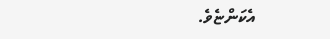އެކަންޏެވެ.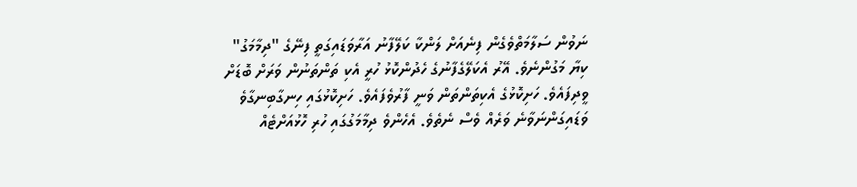ނަވުން ސަލާމަތްވެގެން ފިނެއަށް ލަންކާ ކަލޭފާނު އަރާވަޑައިގަތީ ފިނޭގެ "ދިމާމަގު" ކިޔާ މަގުންނެވެ. އޭރު އެކަލޭގެފާނުގެ ހެދުންކޮޅު ހުރީ އެކި ތަންތަނުން ވަރަށް ބޮޑަށް ވީދިފައެވެ. ހަށިކޮޅުގެ އެކިތަންތަން ވަނީ ފާރުވެފައެވެ. ހަށިކޮޅުގައި ހިނގާބިނގާވެ ވަޑައިގަންނަވާނެ ވަރެއް ވެސް ނެތެވެ. އެހެންވެ ދިމާމަގުގައި ހުރި ހޮޅުއަށްޓެއް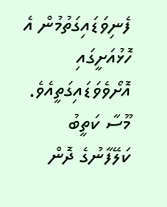ފެނިވަޑައިގަތުމުން އެ ހޮޅުއަށީގައި އޮށޯވެވަޑައިގަތީއެވެ.
މޫސާ ކަތީބު ކަލޭފާނުގެ ދޮން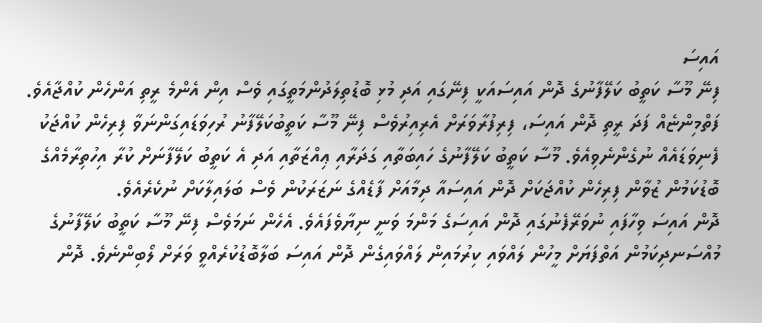އައިސަ
ފިނޭ މޫސާ ކަތީބު ކަލޭފާނުގެ ދޮން އައިސައަކީ ފިނޭގައި އަދި މުޅި ބޮޑުތިލަދުންމަތީގައި ވެސް އިން އެންމެ ރީތި އަންހެން ކުއްޖާއެވެ. ފަތްމިންޏެއް ފަދަ ރީތި ދޮން އައިސަ، ފިރިފުރާވަރަށް އެރިއިރުވެސް ފިނޭ މޫސާ ކަތީބުކަލޭފާނު ރުހިވަޑައިގަންނަވާ ފިރިހެން ކުއްޖަކު ފެނިވަޑައެއް ނުގެންނެވިއެވެ. މޫސާ ކަތީބު ކަލޭފާނުގެ ހައިބަތާއި ގަދަރާއި ޢިއްޒަތާއި އަދި އެ ކަތީބު ކަލޭފާނަށް ކުރާ އިހުތިރާމެއްގެ ބޮޑުކަމުން ޒުވާން ފިރިހެން ކުއްޖަކަށް ދޮން އައިސައާ ދިމާއަށް ފާޑެއްގެ ނަޒަރަކުން ވެސް ބަލައިލާކަށް ނުކެރެއެވެ.
ދޮން އައިސަ ވިހާފައި ނުވަރޭފެނުގައި ދޮން އައިސަގެ މަންމަ ވަނީ ނިޔާވެފައެވެ. އެހެން ނަމަވެސް ފިނޭ މޫސާ ކަތީބު ކަލޭފާނުގެ މުއްސަނދިކަމުން އަތްފަޔަށް މީހުން ލައްވައި ކިރުމައިން ލައްވައިގެން ދޮން އައިސަ ބަލާބޮޑުކުރެއްވީ ވަރަށް ލޯބިންނެވެ. ދޮން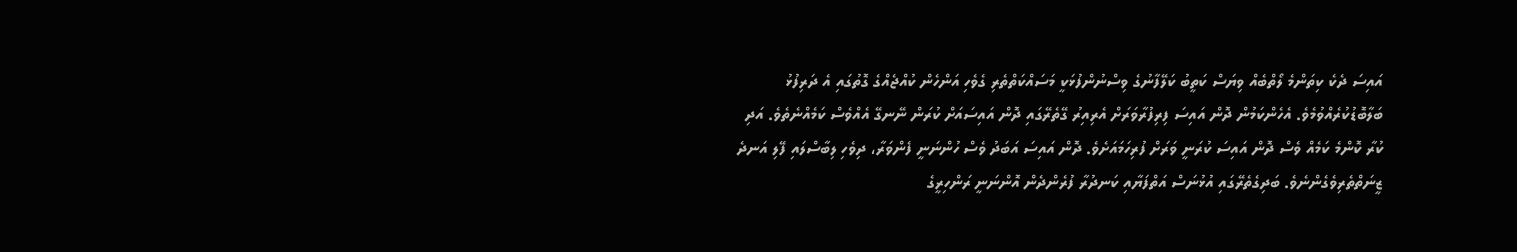އައިސަ ދެކެ ކިތަންމެ ލޯތްބެއް ވިޔަސް ކަތީބު ކަލޭފާނުގެ ވިސްނުންފުޅަކީ މަސައްކަތްތެރި ގެވެހި އަންހެން ކުއްޖެއްގެ ގޮތުގައި އެ ދަރިފުޅު ބަލާބޮޑުކުރެއްވުމެވެ. އެހެންކަމުން ދޮން އައިސަ ފިރިފުރާވަރަށް އެރިއިރު ގޭތެރޭގައި ދޮން އައިސައަށް ކުރަން ނޭނގޭ އެއްވެސް ކަމެއްނެތެވެ. އަދި ކުރާ ކޮންމެ ކަމެއް ވެސް ދޮން އައިސަ ކުރަނީ ވަރަށް ފުރިހަމައަށެވެ. ދޮން އައިސަ އަބަދު ވެސް ހުންނަނީ ފެންވަރާ، ދިވެހި ލިބާސްލައި ފޭލި އަނދެ ޒީނަތްތެރިވެގެންނެވެ. ބަދިގެތެރޭގައި އުޅުނަސް އަތްފަޔާއި ކަނދުރާ ފުރެންދެން އޮންނަނީ ރަންހިރީގެ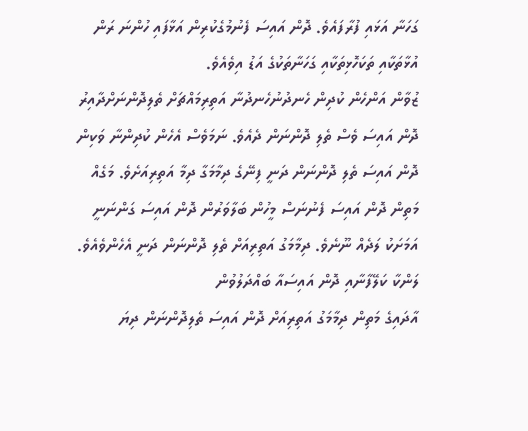ގަހަނާ އަޅައި ފުރާފައެވެ. ދޮން އައިސަ ފެނުމުގެކުރިން އަޅާފައި ހުންނަ ރަން އުޅާތަކާއި ތަކަހޮޅިތަކާއި ގަހަނާތަކުގެ އަޑު އިވެއެވެ.
ޒުވާން އަންހެން ކުދިން ހެނދުނުހެނދުނާ އަތިރިމައްޗަށް ތެލިދޮންނަށްދާއިރު ދޮން އައިސަ ވެސް ތެލި ދޮންނަން ދެއެވެ. ނަމަވެސް އެހެން ކުދިންނާ ވަކިން ދޮން އައިސަ ތެލި ދޮންނަން ދަނީ ފިނޭގެ ދިމާމަގާ ދިމާ އަތިރިއަށެވެ. މަގެއް މަތިން ދޮން އައިސަ ފެނުނަސް މީހުން ބަލާވަރުން ދޮން އައިސަ ގަންނަނީ އަމަށަކު ލަދެއް ނޫނެވެ. ދިމާމަގު އަތިރިއަށް ތެލި ދޮންނަން ދަނީ އެހެންވެއެވެ.
ލަންކާ ކަލޭފާނާއި ދޮން އައިސައާ ބައްދަލުވުން
އާދައިގެ މަތިން ދިމާމަގު އަތިރިއަށް ދޮން އައިސަ ތެލިދޮންނަން ދިޔަ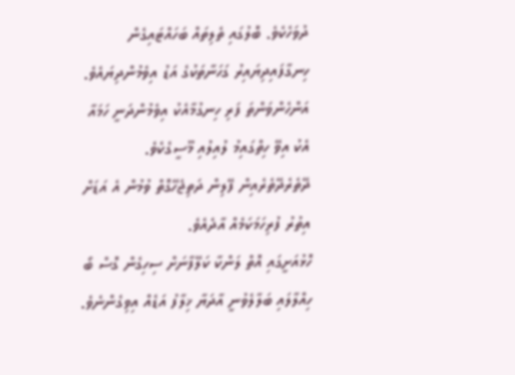ދުވަހެކެވެ. ބޮލުގައި ތެލިތައް ބަހައްޓައިގެން ހިނގާފައިދިޔައިރު ގަހަނާތަކުގެ އަޑު އިވެމުންދިޔައެވެ. އަންހެންވަންތަ ފަރި ހިނގުމާއެކު އިވެމުންދަނީ ހަމައާ އެކު އިވޭ ހިތްގައިމު ލުއިލުއި މޫސީގެކެވެ. ދޭތެރެދޭތެރެއިން ފޭލިން ދަތިޖެހޭގޮތް ވުމުން އެ އަޑަށް އިތުރު ފުރިހަމަކަމެއް އާދެއެވެ.
ހޮޅުއަށީގައި އޮތް ލަންކާ ކަލޭފާނަށް ސިހިގެން ގޮސް ބޯ ހިއްލާލައި ބަލާލެވުނީ އާދަޔާ ޚިލާފު އަޑެއް އިވިގެންނެވެ.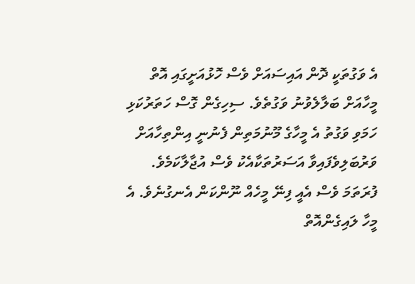އެ ވަގުތަކީ ދޮން އައިސައަށް ވެސް ހޮޅުއަށީގައި އޮތް މީހާއަށް ބަލާލެވުނު ވަގުތެވެ. ސިހިގެން ގޮސް ހަތަރުކަޅި ހަމަވި ވަގުތު އެ މީހާގެ މޫނުމަތިން ފެނުނީ އިންތިހާއަށް ވަރުބަލިވެފައިވާ އަސަރުތަކާއެކު ވެސް އުޖާލާކަމެވެ. ފުރަތަމަ ވެސް އެއީ ފިނޭ މީހެއް ނޫންކަން އެނގުނެވެ. އެ މީހާ ލައިގެންއޮތް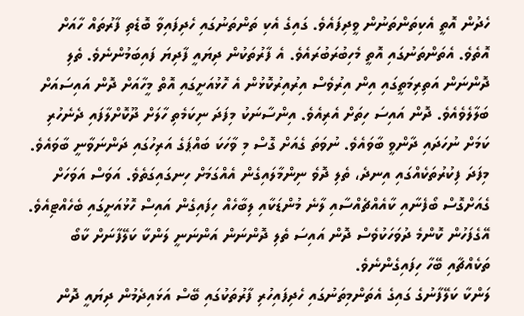ހެދުން އޮތީ އެކިތަންތަނުން ވީދިފައެވެ. ގައިގެ އެކި ތަންތަނުގައި ހެދިފައިވާ ބޮޑެތި ފާރުތައް ހާއަށް އޮތެވެ. އެތަންތަނުގައި އޮތީ މެހިބުރަބުރައެވެ. އެ ފާރުތަކުން ދިޔައީ ފާދިޔަ ފައިބަމުންނެވެ. ތެލި ދޮންނަން އަތިރިމަތީގައި އިން އިރުވެސް އިރުއިރުކޮޅުން އެ ހޮޅުއަށީގައި އޮތް މީހާއަށް ދޮން އައިސައަށް ބަލާލެވެއެވެ. ދޮން އައިސަ ހިތަށް އެރިއެވެ. އިންސާނަކު މިފަދަ ނިކަމެތި ހާލަށް ދޫކޮށްލާފައި ދެނެހުރި ކަމަށް ނުހަދައި ދާންވީ ބާވައެވެ. ނުވަތަ ގެއަށް ގޮސް މި ވާހަކަ ބައްޕަގެ އަރިހުގައި ދަންނަވާނީ ބާވައެވެ. މިފަދަ ފިކުރުތަކެއްގައި އިނދެ، ތެލި ދޮވެ ނިންމާލައިގެން އެއްގަމަށް ހިނގައިގަތެވެ. އަވަސް އަވަހަށް ގެއަށްގޮސް ބޯފެނާއި ކާއެއްޗެއްސާއި ލާނެ މުންޑަކާއި ލިބާހެއް ހިފައިގެން އައިސް ހޮޅުއަށީގައި ބެހެއްޓިއެވެ. އޭގެފަހުން ކޮންމެ ދުވަހަކުވެސް ދޮން އައިސަ ތެލި ދޮންނަން އަންނަނީ ލަންކާ ކަލޭފާނަށް ކާބޯ ތަކެއްޗާއި ބޭހާ ހިފައިގެންނެވެ.
ލަންކާ ކަލޭފާނުގެ ގައިގެ އެތަންމިތަނުގައި ހެދިފައިހުރި ފާރުތަކުގައި ބޭސް އަޅައިދެމުން ދިޔައީ ދޮން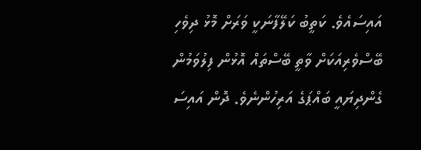އައިސައެވެ. ކަތީބު ކަލޭފާނަކީ ވަރަށް މޮޅު ދިވެހި ބޭސްވެރިއަކަށް ވާތީ ބޭސްތައް އޮޅުން ފިލުވަމުން ގެންދިޔައީ ބައްޕަގެ އަރިހުންނެވެ. ދޮން އައިސަ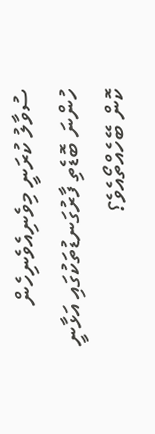ސުވާލު ކުރަނީ މިވެނިއެވެނިހެން ހުންނަ ބޮޑެތި ފާރުގަނޑުތަކުގައި އަޅާނީ ކޮން ބޭހެއްތޯއެވެ؟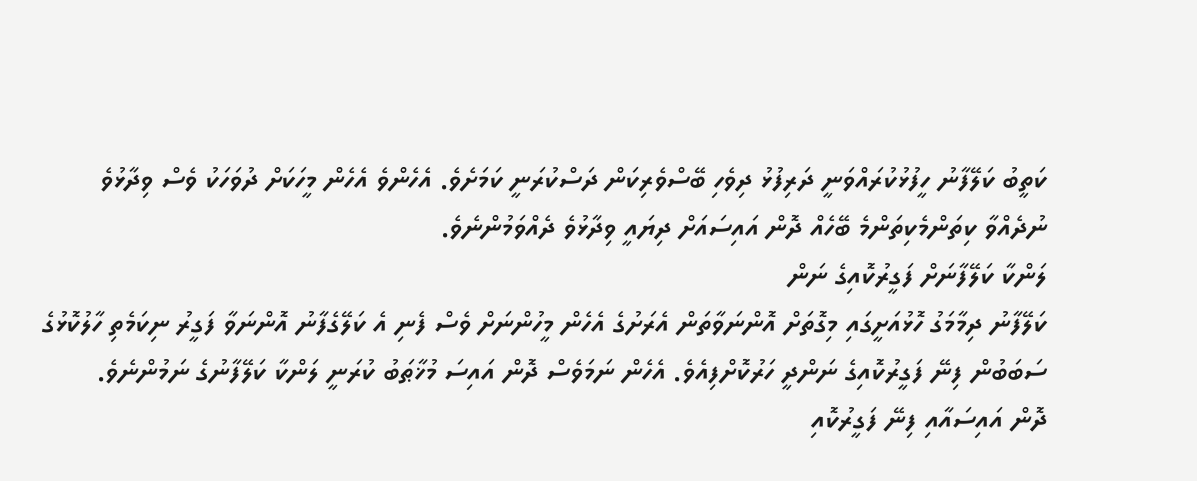ކަތީބު ކަލޭފާނު ހީފުޅުކުރައްވަނީ ދަރިފުޅު ދިވެހި ބޭސްވެރިކަން ދަސްކުރަނީ ކަމަށެވެ. އެހެންވެ އެހެން މީހަކަށް ދުވަހަކު ވެސް ވިދާޅުވެ ނުދެއްވާ ކިތަންމެކިތަންމެ ބޭހެއް ދޮން އައިސައަށް ދިޔައީ ވިދާޅުވެ ދެއްވަމުންނެވެ.
ލަންކާ ކަލޭފާނަށް ފަގީރުކޮއިގެ ނަން
ކަލޭފާނު ދިމާމަގު ހޮޅުއަށީގައި މިގޮތަށް އޮންނަވާތަން އެރަށުގެ އެހެން މީހުންނަށް ވެސް ފެނި އެ ކަލޭގެފާނު އޮންނަވާ ފަގީރު ނިކަމެތި ހާލުކޮޅުގެ ސަބަބުން ފިނޭ ފަގީރުކޮއިގެ ނަންދީ ހަރުކޮށްފިއެވެ. އެހެން ނަމަވެސް ދޮން އައިސަ މުޚާޠަބު ކުރަނީ ލަންކާ ކަލޭފާނުގެ ނަމުންނެވެ.
ދޮން އައިސައާއި ފިނޭ ފަގީރުކޮއި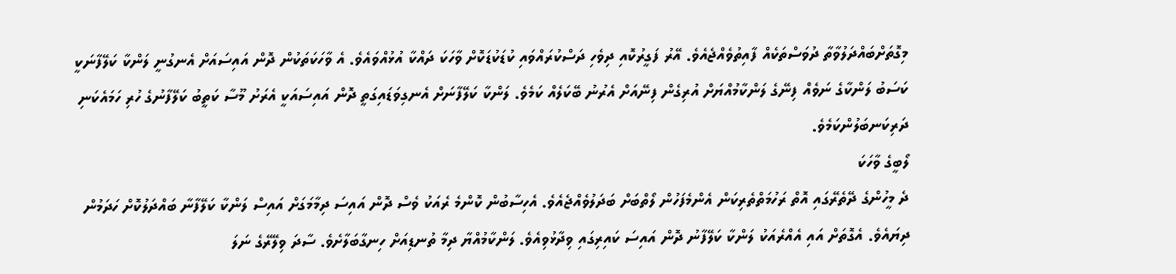މިގޮތަށްބައްދަލުވާތާ ދުވަސްތަކެއް ފާއިތުވެއްޖެއެވެ. އޭރު ފަގީރުކޮއި ދިވެހި ދަސްކުރައްވައި ކުޑަކުޑަކޮށް ވާހަކަ ދައްކާ އުޅުއްވައެވެ. އެ ވާހަކަތަކުން ދޮން އައިސައަށް އެނގުނީ ލަންކާ ކަލޭފާނަކީ ކަސަބު ލަންކާގެ ނަވެއް ފިނޭގެ ލަންކާމުއްޔަށް އުރިގެން ފިނޭއަށް އެރުނު ބޭކަލެއް ކަމެވެ. ލަންކާ ކަލޭފާނަށް އެނގިވަޑައިގަތީ ދޮން އައިސައަކީ އެރަށު މޫސާ ކަތީބު ކަލޭފާނުގެ ހުރި ހަމައެކަނި ދަރިކަނބަލުންކަމެވެ.
ލޯބީގެ ވާހަކަ
ދެ މީހުންގެ ދޭތެރޭގައި އޮތް ރަހުމަތްތެރިކަން އެންމެފަހުން ލޯތްބަށް ބަދަލުވެއްޖެއެވެ. އެހިސާބުން ކޮންމެ ރެއަކު ވެސް ދޮން އައިސަ ދިމާމަގަށް އައިސް ލަންކާ ކަލޭފާނާ ބައްދަލުކޮށް ހަދަމުން ދިޔައެވެ. އެގޮތަށް އައި އެއްރެއަކު ލަންކާ ކަލޭފާނު ދޮން އައިސަ ކައިރިގައި ވިދާޅުވިއެވެ. ލަންކާމުއްޔާ ދިމާ ތުނޑިއަށް ހިނގާބަލާށެވެ. ސާދަ ވިލޭރޭގެ ނަލަ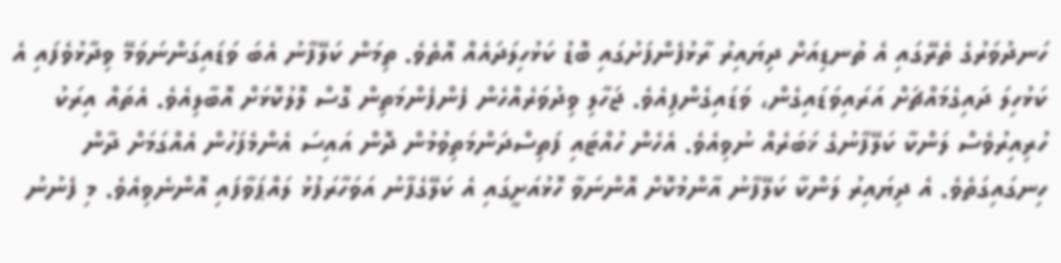ހަނދުވަރުގެ ތެރޭގައި އެ ތުނޑިއަށް ދިޔައިރު ރާޅުފެންފަށުގައި ބޮޑު ކަޅުހިލަދައެއް އޮތެވެ. ތިމަން ކަލޭފާނު އެބަ ވަޑައިގަންނަވަމޭ ވިދާޅުވެފައި އެ ކަޅުހިލަ ދައިގެމައްޗަށް އަރައިވަޑައިގެން، ވަޑައިގެންފިއެވެ. ޖަހާލި ވިދުވަރެއްހެން ފެންފެންމަތިން ގޮސް ލޮލުކޮޅަށް އޮބާލިއެވެ. އެތައް އިރަކު ހުރިއިރުވެސް ލަންކާ ކަލޭފާނުގެ ޚަބަރެއް ނުވިއެވެ. އެހެން ހުއްޓައި ފަތިސްދަންމަތިވުމުން ދޮން އައިސަ އެންމެފަހުން އެއްގަމަށް ދާން ހިނގައިގަތެވެ. އެ ދިޔައިރު ލަންކާ ކަލޭފާނު އާންމުކޮށް އޮންނަވާ ހޮޅުއަށީގައި އެ ކަލޭގެފާނު އަވަހާރަފުޅު ލައްޕަވާފައި އޮންނެވިއެވެ. މި ފެނުނު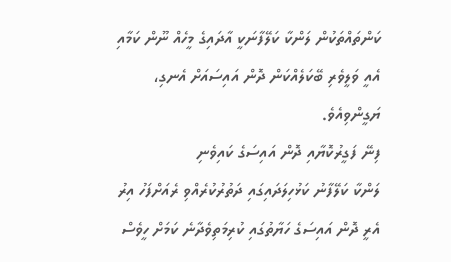ކަންތައްތަކުން ލަންކާ ކަލޭފާނަކީ އާދައިގެ މީހެއް ނޫން ކަމާއި އެއީ ވަލީވެރި ބޭކަލެއްކަން ދޮން އައިސައަށް އެނގި، ޔަގީންވިއެވެ.
ފިނޭ ފަގީރުކޮޔާއި ދޮން އައިސަގެ ކައިވެނި
ލަންކާ ކަލޭފާނު ކަޅުހިލަދައިގައި ދަތުރުކުރެއްވި ރެއަށްފަހު އިރު އެރީ ދޮން އައިސަގެ ހަޔާތުގައި ކުރިމަތިވެދާނެ ކަމަށް ހީވެސް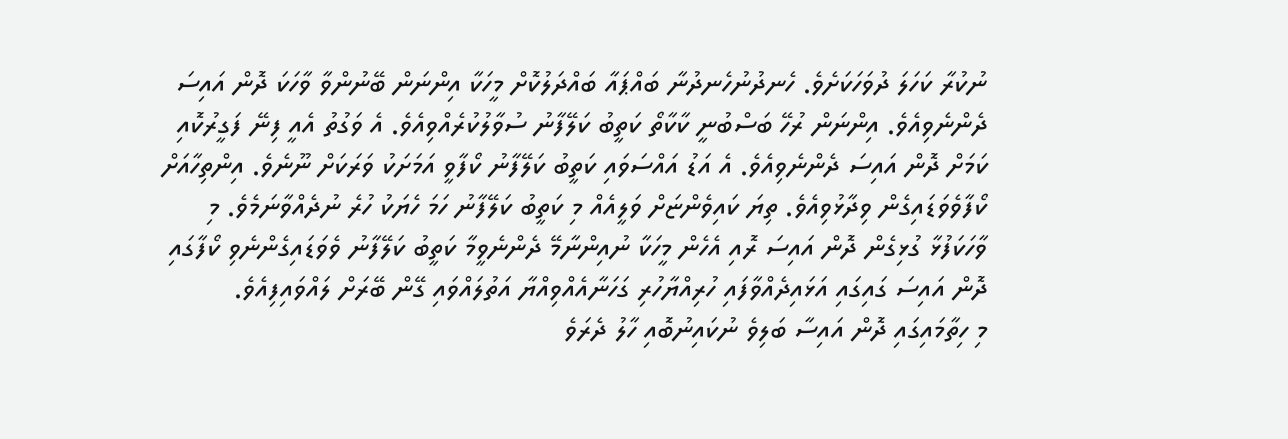ނުކުރާ ކަހަލަ ދުވަހަކަށެވެ. ހެނދުނުހެނދުނާ ބައްޕައާ ބައްދަލުކޮށް މީހަކާ އިންނަން ބޭނުންވާ ވާހަކަ ދޮން އައިސަ ދެންނެވިއެވެ. އިންނަން ރުހޭ ބަސްބުނީ ކާކާތޯ ކަތީބު ކަލޭފާނު ސުވާލުކުރެއްވިއެވެ. އެ ވަގުތު އެއީ ފިނޭ ފަގީރުކޮއި ކަމަށް ދޮން އައިސަ ދެންނެވިއެވެ. އެ އަޑު އައްސަވައި ކަތީބު ކަލޭފާނު ކޯފާވީ އަމަށަކު ވަރަކަށް ނޫނެވެ. އިންތިހާއަށް ކޯފާވެވަޑައިގެން ވިދާޅުވިއެވެ. ތިޔަ ކައިވެންޏަށް ވަލީއެއް މި ކަތީބު ކަލޭފާނު ހަމަ ހެޔަކު ހުރެ ނުދެއްވާނަމެވެ. މި ވާހަކަފުޅާ ގުޅިގެން ދޮން އައިސަ ރޮއި އެހެން މީހަކާ ނުއިންނާމޭ ދެންނެވީމާ ކަތީބު ކަލޭފާނު ވެވަޑައިގެންނެވި ކޯފާގައި ދޮން އައިސަ ގައިގައި އަޅައިދެއްވާފައި ހުރިއްޔާހުރި ގަހަނާއެއްވިއްޔާ އަތުލައްވައި ގޭން ބޭރަށް ލައްވައިފިއެވެ.
މި ހިތާމައިގައި ދޮން އައިސާ ބަލިވެ ނުކައިނުބޮއި ހާލު ދެރަވެ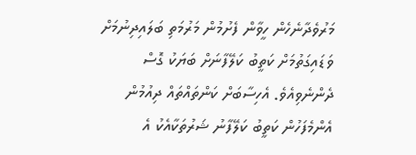މަރުވެދާނެހެން ހީވާން ފެށުމުން މަރުމަތި ބަލައިދިނުމަށް ވަޑައިގަތުމަށް ކަތީބު ކަލޭފާނަށް ބަޔަކު ގޮސް ދެންނެވިއެވެ. އެހިސާބަށް ކަންތައްތައް ދިއުމުން އެންމެފަހުން ކަތީބު ކަލޭފާނު ޝަރުތަކާއެކު އެ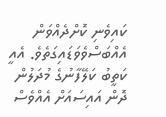ކައިވެނި ކޮށްދެއްވަން އެއްބަސްވެވަޑައިގަތެވެ. އެއީ ކަތީބު ކަލޭފާނުގެ މުދަލުން ދޮން އައިސައަށް އެއްވެސް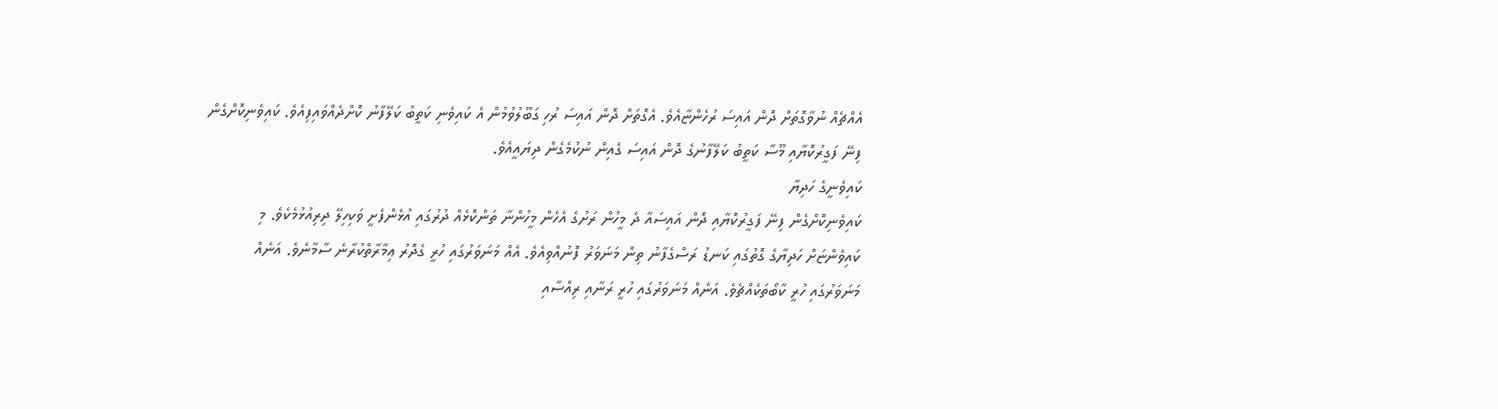އެއްޗެއް ނުވާގޮތަށް ދޮން އައިސަ ރުހެންޏާއެވެ. އެގޮތަށް ދޮން އައިސަ ރުހި ގަބޫލުވުމުން އެ ކައިވެނި ކަތީބު ކަލޭފާނު ކޮށްދެއްވައިފިއެވެ. ކައިވެނިކޮށްގެން ފިނޭ ފަގީރުކޮޔާއި މޫސާ ކަތީބު ކަލޭފާނުގެ ދޮން އައިސަ ގެއިން ނުކުމެގެން ދިޔައީއެވެ.
ކައިވެނީގެ ހަދިޔާ
ކައިވެނިކޮށްގެން ފިނޭ ފަގީރުކޮޔާއި ދޮން އައިސައާ ދެ މީހުން ރަށުގެ އެހެން މީހުންނާ ތަންކޮޅެއް ދުރުގައި އުޅެންފެށީ ވަކިހިލޭ ދިރިއުޅުމެކެވެ. މި ކައިވެންޏަށް ހަދިޔާގެ ގޮތުގައި ކަނޑު ރަސްގެފާނު ތިން މަނަވަރު ފޮނުއްވިއެވެ. އެއް މަނަވަރުގައި ހުރީ ގެދޮރު ޢިމާރާތްކުރާނެ ސާމާނެވެ. އަނެއް މަނަވަރުގައި ހުރީ ކާބޯތަކެއްޗެވެ. އަނެއް މަނަވަރުގައި ހުރީ ރަނާއި ރިއްސާއި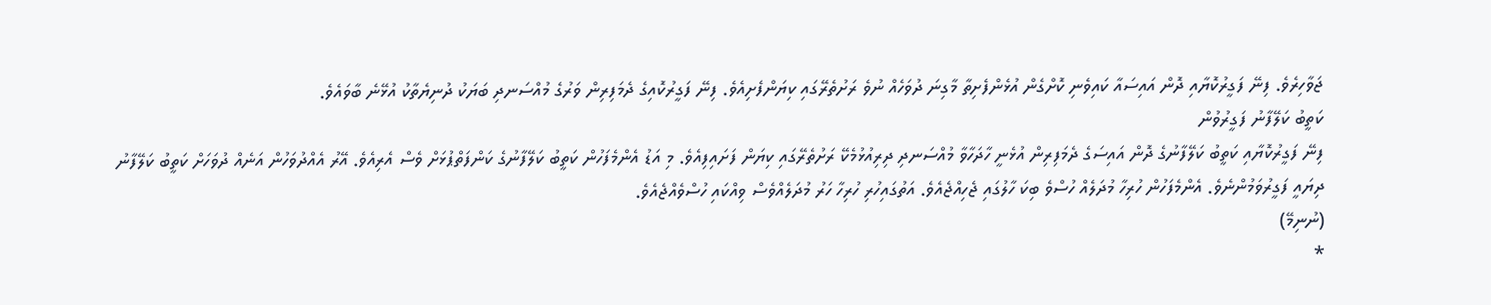ޖަވާހިރެވެ. ފިނޭ ފަގީރުކޮޔާއި ދޮން އައިސައާ ކައިވެނި ކޮށްގެން އުޅެންފެށިތާ މާގިނަ ދުވަހެއް ނުވެ ރަށުތެރޭގައި ކިޔަންފެށިއެވެ. ފިނޭ ފަގީރުކޮއިގެ ދެމަފިރިން ވަރުގެ މުއްސަނދި ބަޔަކު ދުނިޔެތާކު އުޅޭނެ ބާވައެވެ.
ކަތީބު ކަލޭފާނު ފަގީރުވުން
ފިނޭ ފަގީރުކޮޔާއި ކަތީބު ކަލޭފާނުގެ ދޮން އައިސަގެ ދެމަފިރިން އުޅެނީ ހާދަހާވާ މުއްސަނދި ދިރިއުޅުމެކޭ ރަށުތެރޭގައި ކިޔަން ފަށައިފިއެވެ. މި އަޑު އެންމެފަހުން ކަތީބު ކަލޭފާނުގެ ކަންފަތްޕުޅަށް ވެސް އެރިއެވެ. އޭރު އެއްދުވަހުން އަނެއް ދުވަހަށް ކަތީބު ކަލޭފާނު ދިޔައީ ފަގީރުވަމުންނެވެ. އެންމެފަހުން ހުރިހާ މުދަލެއް ހުސްވެ ބިކަ ހާލުގައި ޖެހިއްޖެއެވެ. އަތުގައިހުރި ހުރިހާ ހަރު މުދަލެއްވެސް ވިއްކައި ހުސްވެއްޖެއެވެ.
(ނުނިމޭ)
*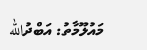މައުލޫމާތު: އަބްދުالله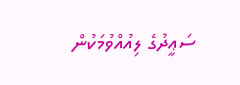ސަޢީދުގެ ލިއުއްވުމަކުން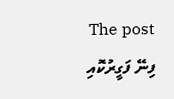The post ފިނޭ ފަގީރުކޮއި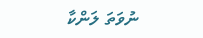ނުވަތަ ލަންކާ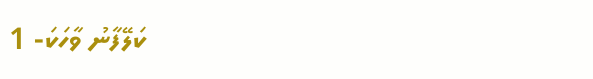ކަލޭފާނު ވާހަކަ- 1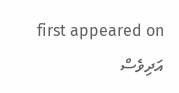first appeared on އަދިވެސް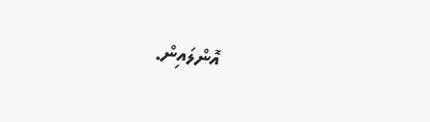އޮންލައިން.